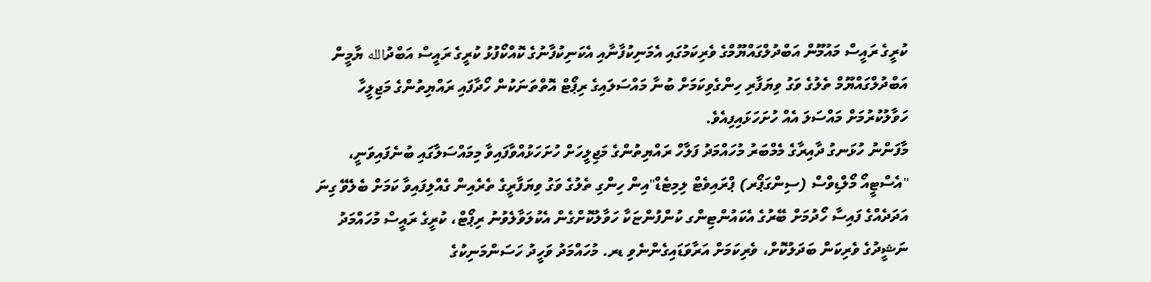ކުރީގެ ރައީސް މައުމޫން އަބްދުލްގައްޔޫމްގެ ވެރިކަމުގައި އެމަނިކުފާނާއި އެކަނިކުފާނުގެ ކޮއްކޯފުޅު ކުރީގެ ރައީސް އަބްދުالله ޔާމީން އަބްދުލްގައްޔޫމް ތެލުގެ ވަގު ވިޔަފާރި ހިންގެވިކަމަށް ބުނާ މައްސަލައިގެ ރިޕޯޓް އޮތްތަނަކުން ހޯދާފައި ރައްޔިތުންގެ މަޖިލީހާ ހަވާލުކުރުމަށް މައްސަލަ އެއް ހުށަހަޅައިފިއެވެ.
މާފަންނު ހުޅަނގު ދާއިރާގެ މެމްބަރު މުހައްމަދު ފަލާހް ރައްޔިތުންގެ މަޖިލީހަށް ހުށަހަޅުއްވާފައިވާ މިމައްސަލާގައި ބުނެފައިވަނީ، "އެސްޓީއޯ މޯލްޑިވްސް (ސިންގަޕޯރ) ޕްރައިވެޓް ލިމިޓެޑް"އިން ހިންގި ތެލުގެ ވަގު ވިޔަފާރީގެ ތެރެއިން ގެއްލިފައިވާ ކަމަށް ބެލެވޭ ގިނަ އަދަދެއްގެ ފައިސާ ހޯދުމަށް ބޭރުގެ އެކައުންޓިންގ ކުންފުންޏަކާ ހަވާލުކޮށްގެން އެކުލަވާލެވުނު ރިޕޯޓް، ކުރީގެ ރައީސް މުހައްމަދު ނަޝީދުގެ ވެރިކަން ބަދަލުކޮށް، ވެރިކަމަށް އަރާވަޑައިގެންނެވި ޑރ. މުހައްމަދު ވަހީދު ހަސަންމަނިކުގެ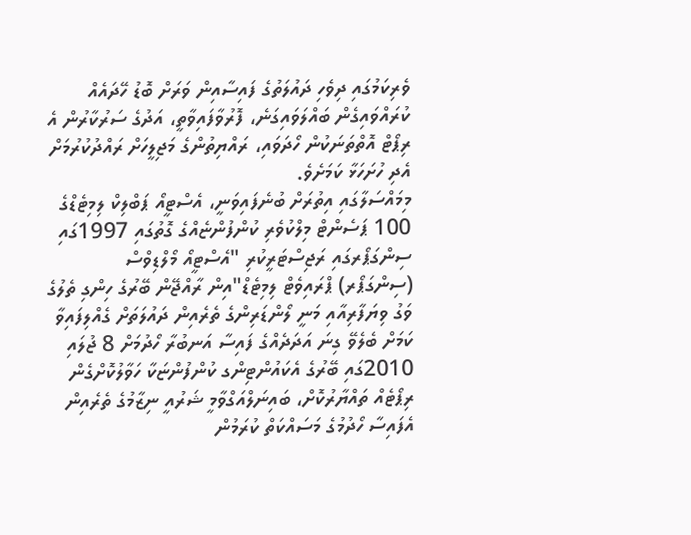ވެރިކަމުގައި ދިވެހި ދައުލަތުގެ ފައިސާއިން ވަރަށް ބޮޑު ހޭދައެއް ކުރައްވައިގެން ބައްލަވައިގަނެ، ފޮރުވާފައިވާތީ، އަދުގެ ސަރުކާރުން އެ ރިޕޯޓް އޮތްތަނަކުން ހޯދަވައި، ރައްޔިތުންގެ މަޖިލީހަށް ރައްދުކުރުމަށް އެދި ހުށަހަޅާ ކަމަށެވެ.
މިމައްސަލާގައި އިތުރަށް ބުނެފައިވަނީ، އެސްޓީއޯ ޕަބްލިކް ލިމިޓެޑްގެ 100 ޕަސެންޓް މިލްކުވެރި ކުންފުންޏެއްގެ ގޮތުގައި 1997ގައި ސިންގަޕޯރގައި ރަޖިސްޓަރީކުރި "އެސްޓީއޯ މޯލްޑިވްސް (ސިންގަޕޯރ) ޕްރައިވެޓް ލިމިޓެޑް"އިން ރާއްޖޭން ބޭރުގެ ހިންގި ތެލުގެ ވަގު ވިޔަފާރިއާއި މަނީ ލޯންޑަރިންގެ ތެރެއިން ދައުލަތަށް ގެއްލިފައިވާ ކަމަށް ބެލެވޭ ގިނަ އަދަދެއްގެ ފައިސާ އަނބުރާ ހޯދުމަށް 8 ޖުލައި 2010ގައި ބޭރުގެ އެކައުންޓިންގ ކުންފުންޏަކާ ހަވާލުކޮށްގެން ރިޕޯޓެއް ތައްޔާރުކޮށް، ބައިނަލްއަގްވާމީ ޝަރުއީ ނިޒާމުގެ ތެރެއިން އެފައިސާ ހޯދުމުގެ މަސައްކަތް ކުރަމުން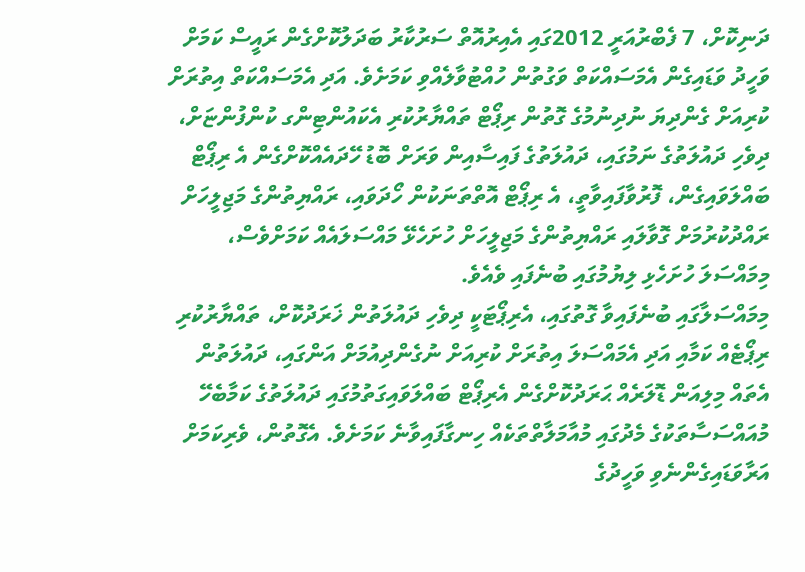ދަނިކޮށް، 7 ފެބްރުއަރީ 2012ގައި އެއިރުއޮތް ސަރުކާރު ބަދަލުކޮށްގެން ރައީސް ކަމަށް ވަހީދު ވަޑައިގެން އެމަސައްކަތް ވަގުތުން ހުއްޓުވާލެއްވި ކަމަށެވެ. އަދި އެމަސައްކަތް އިތުރަށް ކުރިއަށް ގެންދިޔަ ނުދިނުމުގެ ގޮތުން ރިޕޯޓް ތައްޔާރުކުރި އެކައުންޓިންގ ކުންފުންޏަށް، ދިވެހި ދައުލަތުގެ ނަމުގައި، ދައުލަތުގެ ފައިސާއިން ވަރަށް ބޮޑު ހޭދައެއްކޮށްގެން އެ ރިޕޯޓް ބައްލަވައިގެން، ފޮރުވާފައިވާތީ، އެ ރިޕޯޓް އޮތްތަނަކުން ހޯދަވައި، ރައްޔިތުންގެ މަޖިލީހަށް ރައްދުކުރުމަށް ގޮވާލައި ރައްޔިތުންގެ މަޖިލީހަށް ހުށަހެޅޭ މައްސަލައެއް ކަމަށްވެސް، މިމައްސަލަ ހުށަހެޅި ލިޔުމުގައި ބުނެފައި ވެއެވެ.
މިމައްސަލާގައި ބުނެފައިވާ ގޮތުގައި، އެރިޕޯޓަކީ ދިވެހި ދައުލަތުން ޚަރަދުކޮށް، ތައްޔާރުކުރި ރިޕޯޓެއް ކަމާއި އަދި އެމައްސަލަ އިތުރަށް ކުރިއަށް ނުގެންދިއުމަށް އަންގައި، ދައުލަތުން އެތައް މިލިއަން ޑޮލަރެއް ޙަރަދުކޮށްގެން އެރިޕޯޓް ބައްލަވައިގަތުމުގައި ދައުލަތުގެ ކަމާބެހޭ މުއައްސަސާތަކުގެ މެދުގައި މުއާމަލާތްތަކެއް ހިނގާފައިވާނެ ކަމަށެވެ. އެގޮތުން، ވެރިކަމަށް އަރާވަޑައިގެންނެވި ވަހީދުގެ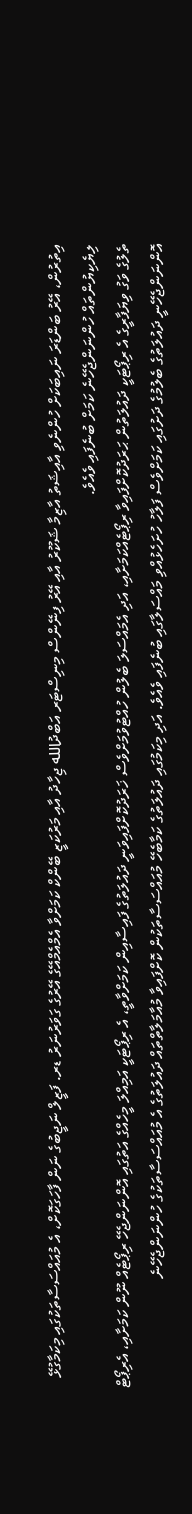އިތުރުން، އޭރު ބަންޑަރަ ނައިބަކަށް ހުންނެވި އާއިޝަތު އާޒިމާ ޝަކޫރު އާއި އޭރު ފިނޭންސް މިނިސްޓަރ އަބްދުالله ޖިހާދު އާއި މަރުކަޒީ ބޭންކް ކަމަށްވާ އެމްއެމްއޭގެ އޭރުގެ ގަވަރުނަރު ޑރ. ފަޒީލް ނަޖީބުގެ ނަން ފާހަގަކޮށް، އެ މުއައްސަސާތަކުގައި މިކަމާގުޅޭ ލިޔެކިޔުންތައް ހުންނަންޖެހޭނެ ކަމަށް ބުނެފައި ވެއެވެ.
ތެލުގެ ވަގު ވިޔަފާރީގެ އެ ރިޕޯޓަކީ ދައުލަތުން ޙަރަދުކޮށްފައިވާ ރިޕޯޓެއްކަމަށާއި، އަދި އެމައްސަލަ ބެލުން ހުއްޓުވުމަށްވެސް ޚަރަދުކޮށްފައިވަނީ ދައުލަތުގެ ފައިސާއިން ކަމަށްވާތީ، އެ ރިޕޯޓަކީ އަމިއްލަ މީހެއްގެ އަތުގައި އޮންނަންޖެހޭ ރިޕޯޓެއް ނޫން ކަމަށާއި، އެރިޕޯޓް އޮންނަންޖެހޭނީ ދައުލަތުގެ ބެލުމުގެ ދަށުގައި ކަމަށްވެސް ފަލާހު ހުށަހެޅުއްވި މައްސަލާގައި ބުނެފައި ވެއެވެ. އަދި މިކަމުގައި ދައުލަތުގެ ކަމާބެހޭ މުއައްސަސާތަކުން ކޮށްފައިވާ މުއާމަލާތްތައް ދައުލަތުގެ އެ މުއައްސަސާތަކުގެ ހުންނަންޖެހޭނެ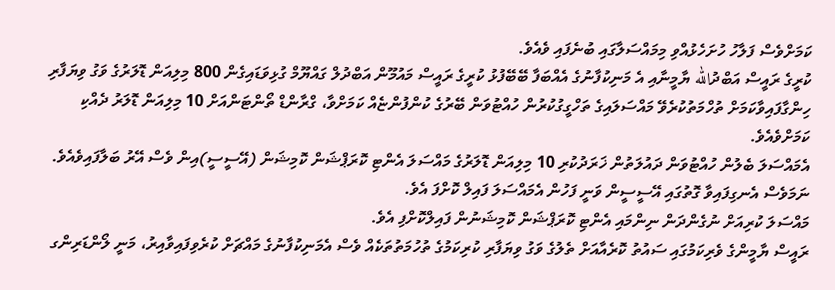ކަމަށްވެސް ފަލާހު ހުށަހެޅުއްވި މިމައްސަލާގައި ބުނެފައި ވެއެވެ.
ކުރީގެ ރައީސް އަބްދުالله ޔާމީނާއި އެ މަނިކުފާނުގެ އެއްބަފާ ބޭބޭފުޅު ކުރީގެ ރައީސް މައުމޫން އަބްދުލް ގައްޔޫމް ގުޅިވަޑައިގެން 800 މިލިއަން ޑޮލަރުގެ ވަގު ވިޔަފާރި ހިންގާފައިވާކަމަށް ތުހްމަތުކުރެވޭ މައްސަލައިގެ ތަހްގީގުކުރުން ހުއްޓުވަން ބޭރުގެ ކުންފުންޏެއް ކަމަށްވާ، ގްރާންޑް ތޯންޓަންއަށް 10 މިލިއަން ޑޮލަރު ދެއްކި ކަމަށްވެއެވެ.
އެމައްސަލަ ބެލުން ހުއްޓުވަން ދައުލަތުން ޚަރަދުކުރި 10 މިލިއަން ޑޮލަރުގެ މައްސަލަ އެންޓި ކޮރަޕްޝަން ކޮމިޝަން (އޭސީސީ)އިން ވެސް އޭރު ބަލާފައިވެއެވެ. ނަމަވެސް އެނގިފައިވާ ގޮތުގައި އޭސީސީން ވަނީ ފަހުން އެމައްސަލަ ފައިލް ކޮށްފަ އެވެ.
މައްސަލަ ކުރިއަށް ނުގެންދަން ނިންމައި އެންޓި ކޮރަޕްޝަން ކޮމިޝަނުން ފައިލްކޮށްފި އެވެ.
ރައީސް ޔާމީންގެ ވެރިކަމުގައި ސައުތު ކޮރެއާއަށް ތެލުގެ ވަގު ވިޔަފާރި ކުރިކަމުގެ ތުހުމަތުތަކެއް ވެސް އެމަނިކުފާނުގެ މައްޗަށް ކުރެވިފައިވާއިރު، މަނީ ލޯންޑަރިންގ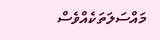މައްސަލަތަކެއްވެސް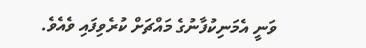ވަނީ އެމަނިކުފާނުގެ މައްޗަށް ކުރެވިފައި ވެއެވެ.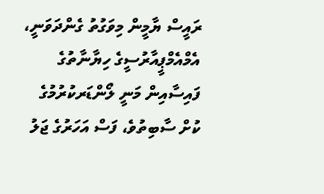ރައީސް ޔާމީން މިވަގުތު ގެންދަވަނީ، އެމްއެމްޕީއާރުސީގެ ހިޔާނާތުގެ ފައިސާއިން މަނީ ލޯންޑަރކުރުމުގެ ކުށް ސާބިތުވެ، ފަސް އަހަރުގެ ޖަލު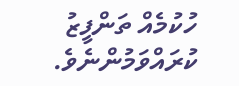ހުކުމެއް ތަންފީޒު ކުރައްވަމުންނެވެ.